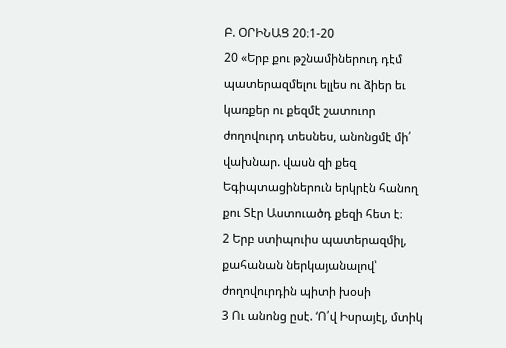Բ. ՕՐԻՆԱՑ 20։1-20
20 «Երբ քու թշնամիներուդ դէմ պատերազմելու ելլես ու ձիեր եւ կառքեր ու քեզմէ շատուոր ժողովուրդ տեսնես, անոնցմէ մի՛ վախնար. վասն զի քեզ Եգիպտացիներուն երկրէն հանող քու Տէր Աստուածդ քեզի հետ է։
2 Երբ ստիպուիս պատերազմիլ, քահանան ներկայանալով՝ ժողովուրդին պիտի խօսի
3 Ու անոնց ըսէ. ‘Ո՛վ Իսրայէլ, մտիկ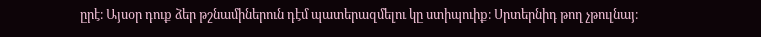ըրէ։ Այսօր դուք ձեր թշնամիներուն դէմ պատերազմելու կը ստիպուիք։ Սրտերնիդ թող չթուլնայ։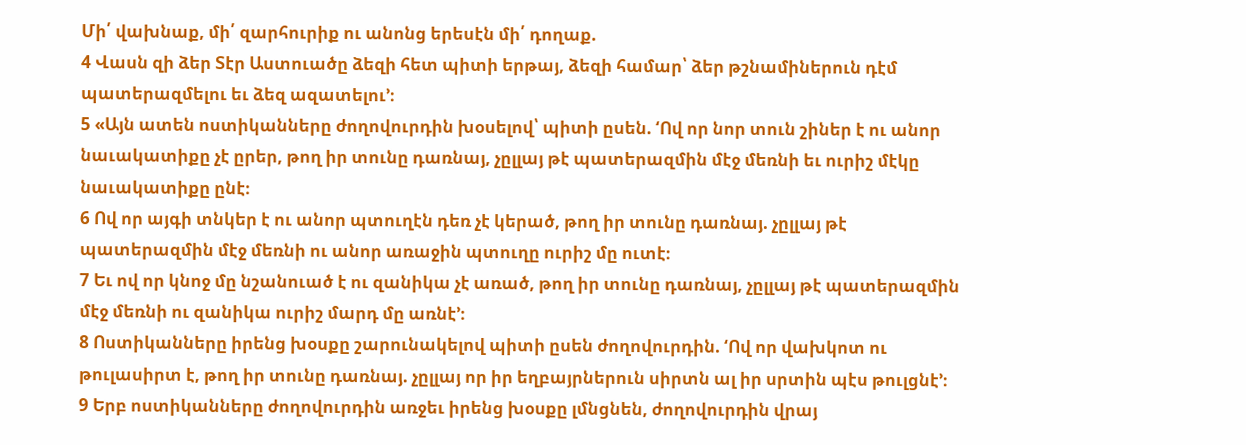Մի՛ վախնաք, մի՛ զարհուրիք ու անոնց երեսէն մի՛ դողաք.
4 Վասն զի ձեր Տէր Աստուածը ձեզի հետ պիտի երթայ, ձեզի համար՝ ձեր թշնամիներուն դէմ պատերազմելու եւ ձեզ ազատելու’։
5 «Այն ատեն ոստիկանները ժողովուրդին խօսելով՝ պիտի ըսեն. ‘Ով որ նոր տուն շիներ է ու անոր նաւակատիքը չէ ըրեր, թող իր տունը դառնայ, չըլլայ թէ պատերազմին մէջ մեռնի եւ ուրիշ մէկը նաւակատիքը ընէ։
6 Ով որ այգի տնկեր է ու անոր պտուղէն դեռ չէ կերած, թող իր տունը դառնայ. չըլլայ թէ պատերազմին մէջ մեռնի ու անոր առաջին պտուղը ուրիշ մը ուտէ։
7 Եւ ով որ կնոջ մը նշանուած է ու զանիկա չէ առած, թող իր տունը դառնայ, չըլլայ թէ պատերազմին մէջ մեռնի ու զանիկա ուրիշ մարդ մը առնէ’։
8 Ոստիկանները իրենց խօսքը շարունակելով պիտի ըսեն ժողովուրդին. ‘Ով որ վախկոտ ու թուլասիրտ է, թող իր տունը դառնայ. չըլլայ որ իր եղբայրներուն սիրտն ալ իր սրտին պէս թուլցնէ’։
9 Երբ ոստիկանները ժողովուրդին առջեւ իրենց խօսքը լմնցնեն, ժողովուրդին վրայ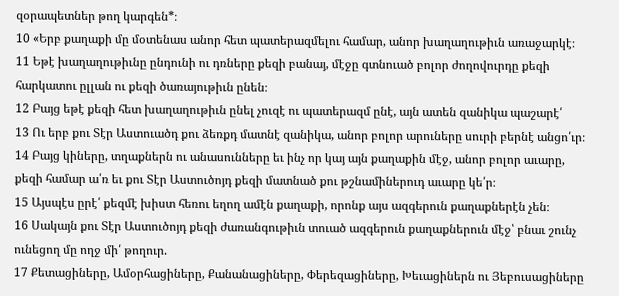զօրապետներ թող կարգեն*։
10 «Երբ քաղաքի մը մօտենաս անոր հետ պատերազմելու համար, անոր խաղաղութիւն առաջարկէ։
11 Եթէ խաղաղութիւնը ընդունի ու դռները քեզի բանայ, մէջը գտնուած բոլոր ժողովուրդը քեզի հարկատու ըլլան ու քեզի ծառայութիւն ընեն։
12 Բայց եթէ քեզի հետ խաղաղութիւն ընել չուզէ ու պատերազմ ընէ, այն ատեն զանիկա պաշարէ՛
13 Ու երբ քու Տէր Աստուածդ քու ձեռքդ մատնէ զանիկա, անոր բոլոր արուները սուրի բերնէ անցո՛ւր։
14 Բայց կիները, տղաքներն ու անասունները եւ ինչ որ կայ այն քաղաքին մէջ, անոր բոլոր աւարը, քեզի համար ա՛ռ եւ քու Տէր Աստուծոյդ քեզի մատնած քու թշնամիներուդ աւարը կե՛ր։
15 Այսպէս ըրէ՛ քեզմէ խիստ հեռու եղող ամէն քաղաքի, որոնք այս ազգերուն քաղաքներէն չեն։
16 Սակայն քու Տէր Աստուծոյդ քեզի ժառանգութիւն տուած ազգերուն քաղաքներուն մէջ՝ բնաւ շունչ ունեցող մը ողջ մի՛ թողուր.
17 Քետացիները, Ամօրհացիները, Քանանացիները, Փերեզացիները, Խեւացիներն ու Յեբուսացիները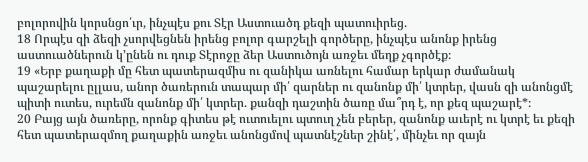բոլորովին կորսնցո՛ւր, ինչպէս քու Տէր Աստուածդ քեզի պատուիրեց.
18 Որպէս զի ձեզի չսորվեցնեն իրենց բոլոր գարշելի գործերը, ինչպէս անոնք իրենց աստուածներուն կ’ընեն ու դուք Տէրոջը ձեր Աստուծոյն առջեւ մեղք չգործէք։
19 «Երբ քաղաքի մը հետ պատերազմիս ու զանիկա առնելու համար երկար ժամանակ պաշարելու ըլլաս, անոր ծառերուն տապար մի՛ զարներ ու զանոնք մի՛ կտրեր, վասն զի անոնցմէ պիտի ուտես, ուրեմն զանոնք մի՛ կտրեր. քանզի դաշտին ծառը մա՞րդ է, որ քեզ պաշարէ*։
20 Բայց այն ծառերը, որոնք գիտես թէ ուտուելու պտուղ չեն բերեր, զանոնք աւերէ ու կտրէ եւ քեզի հետ պատերազմող քաղաքին առջեւ անոնցմով պատնէշներ շինէ՛, մինչեւ որ զայն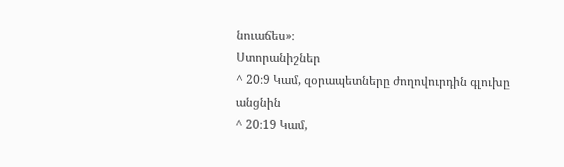նուաճես»։
Ստորանիշներ
^ 20։9 Կամ, զօրապետները ժողովուրդին գլուխը անցնին
^ 20։19 Կամ,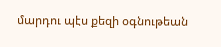մարդու պէս քեզի օգնութեան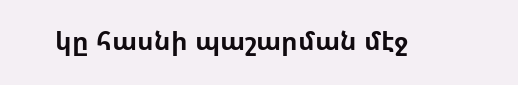կը հասնի պաշարման մէջ